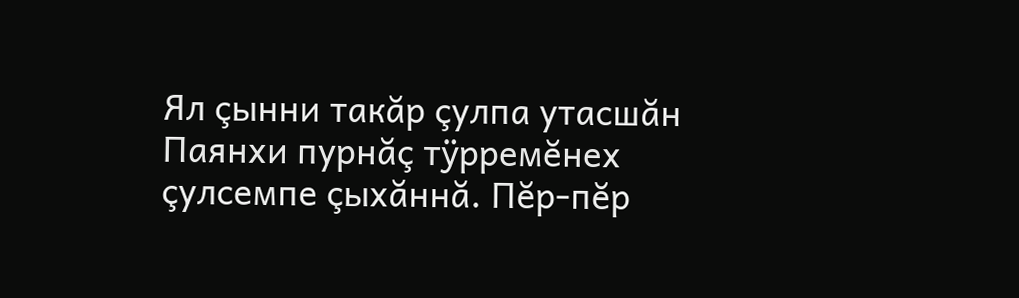Ял çынни такăр çулпа утасшăн
Паянхи пурнăç тÿрремĕнех çулсемпе çыхăннă. Пĕр-пĕр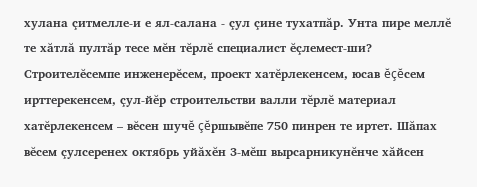хулана çитмелле-и е ял-салана - çул çине тухатпăр. Унта пире меллĕ те хăтлă пултăр тесе мĕн тĕрлĕ специалист ĕçлемест-ши? Строителĕсемпе инженерĕсем, проект хатĕрлекенсем, юсав ĕçĕсем ирттерекенсем, çул-йĕр строительстви валли тĕрлĕ материал хатĕрлекенсем – вĕсен шучĕ çĕршывĕпе 750 пинрен те иртет. Шăпах вĕсем çулсеренех октябрь уйăхĕн 3-мĕш вырсарникунĕнче хăйсен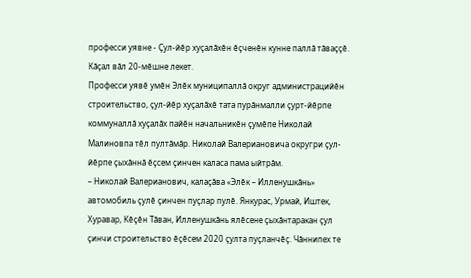професси уявне - Çул-йĕр хуçалăхĕн ĕçченĕн кунне паллă тăваççĕ. Кăçал вăл 20-мĕшне лекет.
Професси уявĕ умĕн Элĕк муниципаллă округ администрацийĕн строительство, çул-йĕр хуçалăхĕ тата пурăнмалли çурт-йĕрпе коммуналлă хуçалăх пайĕн начальникĕн çумĕпе Николай Малиновпа тĕл пултăмăр. Николай Валериановича округри çул-йĕрпе çыхăннă ĕçсем çинчен каласа пама ыйтрăм.
– Николай Валерианович, калаçăва «Элĕк – Илленушкăнь» автомобиль çулĕ çинчен пуçлар пулĕ. Янкурас, Урмай, Иштек, Хуравар, Кĕçĕн Тăван, Илленушкăнь ялĕсене çыхăнтаракан çул çинчи строительство ĕçĕсем 2020 çулта пуçланчĕç. Чăннипех те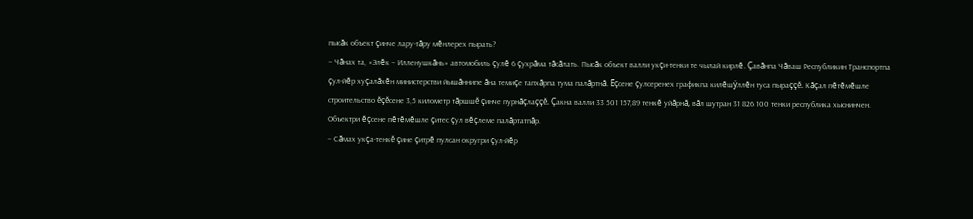пысăк объект çинче лару-тăру мĕнлерех пырать?
– Чăнах та, «Элĕк – Илленушкăнь» автомобиль çулĕ 6 çухрăма тăсăлать. Пысăк объект валли укçи-тенки те чылай кирлĕ. Çавăнпа Чăваш Республикин Транспортпа çул-йĕр хуçалăхĕн министерстви йышăннипе ăна темиçе тапхăрпа тума палăртнă. Ĕçсене çулсеренех графикпа килĕшÿллĕн туса пыраççĕ. Кăçал пĕтĕмĕшле строительство ĕçĕсене 3,5 километр тăршшĕ çинче пурнăçлаççĕ. Çакна валли 33 501 157,89 тенкĕ уйăрнă, вăл шутран 31 826 100 тенки республика хыснинчен. Объектри ĕçсене пĕтĕмĕшле çитес çул вĕçлеме палăртатпăр.
– Сăмах укçа-тенкĕ çине çитрĕ пулсан округри çул-йĕр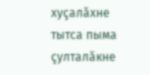хуçалăхне тытса пыма çулталăкне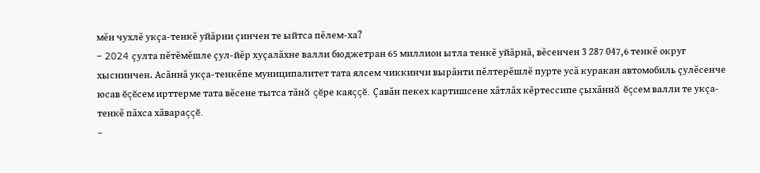мĕн чухлĕ укçа-тенкĕ уйăрни çинчен те ыйтса пĕлем-ха?
– 2024 çулта пĕтĕмĕшле çул-йĕр хуçалăхне валли бюджетран 65 миллион ытла тенкĕ уйăрнă, вĕсенчен 3 287 047,6 тенкĕ округ хыснинчен. Асăннă укçа-тенкĕпе муниципалитет тата ялсем чиккинчи вырăнти пĕлтерĕшлĕ пурте усă куракан автомобиль çулĕсенче юсав ĕçĕсем ирттерме тата вĕсене тытса тăнă çĕре каяççĕ. Çавăн пекех картишсене хăтлăх кĕртессипе çыхăннă ĕçсем валли те укçа-тенкĕ пăхса хăвараççĕ.
–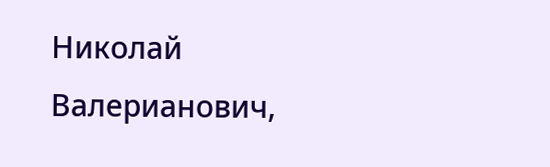Николай Валерианович,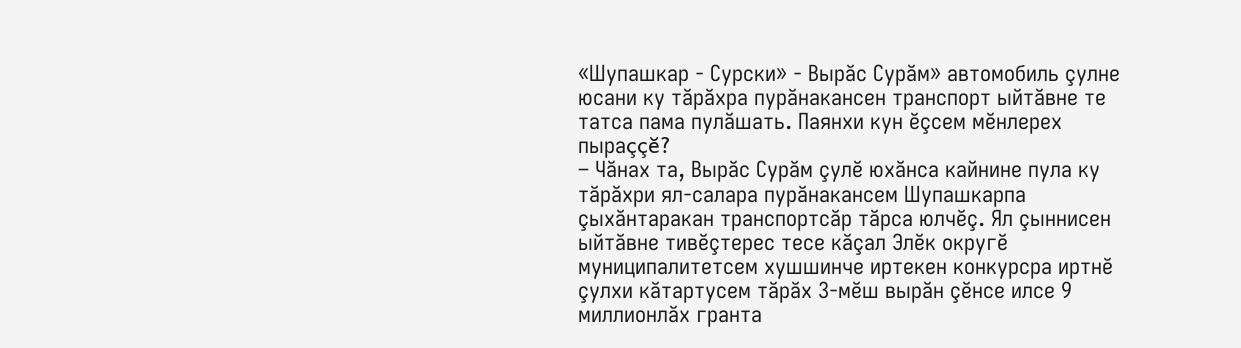«Шупашкар - Сурски» - Вырăс Сурăм» автомобиль çулне юсани ку тăрăхра пурăнакансен транспорт ыйтăвне те татса пама пулăшать. Паянхи кун ĕçсем мĕнлерех пыраççĕ?
– Чăнах та, Вырăс Сурăм çулĕ юхăнса кайнине пула ку тăрăхри ял-салара пурăнакансем Шупашкарпа çыхăнтаракан транспортсăр тăрса юлчĕç. Ял çыннисен ыйтăвне тивĕçтерес тесе кăçал Элĕк округĕ муниципалитетсем хушшинче иртекен конкурсра иртнĕ çулхи кăтартусем тăрăх 3-мĕш вырăн çĕнсе илсе 9 миллионлăх гранта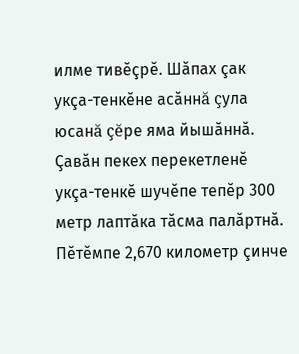илме тивĕçрĕ. Шăпах çак укçа-тенкĕне асăннă çула юсанă çĕре яма йышăннă. Çавăн пекех перекетленĕ укçа-тенкĕ шучĕпе тепĕр 300 метр лаптăка тăсма палăртнă. Пĕтĕмпе 2,670 километр çинче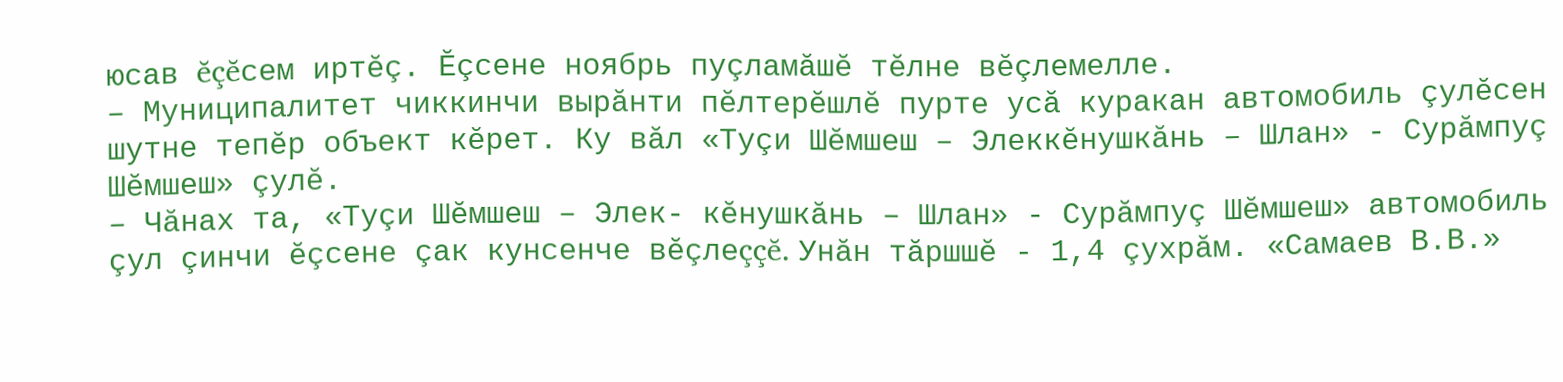юсав ĕçĕсем иртĕç. Ĕçсене ноябрь пуçламăшĕ тĕлне вĕçлемелле.
– Муниципалитет чиккинчи вырăнти пĕлтерĕшлĕ пурте усă куракан автомобиль çулĕсен шутне тепĕр объект кĕрет. Ку вăл «Туçи Шĕмшеш – Элеккĕнушкăнь – Шлан» - Сурăмпуç Шĕмшеш» çулĕ.
– Чăнах та, «Туçи Шĕмшеш – Элек- кĕнушкăнь – Шлан» - Сурăмпуç Шĕмшеш» автомобиль çул çинчи ĕçсене çак кунсенче вĕçлеççĕ. Унăн тăршшĕ - 1,4 çухрăм. «Самаев В.В.»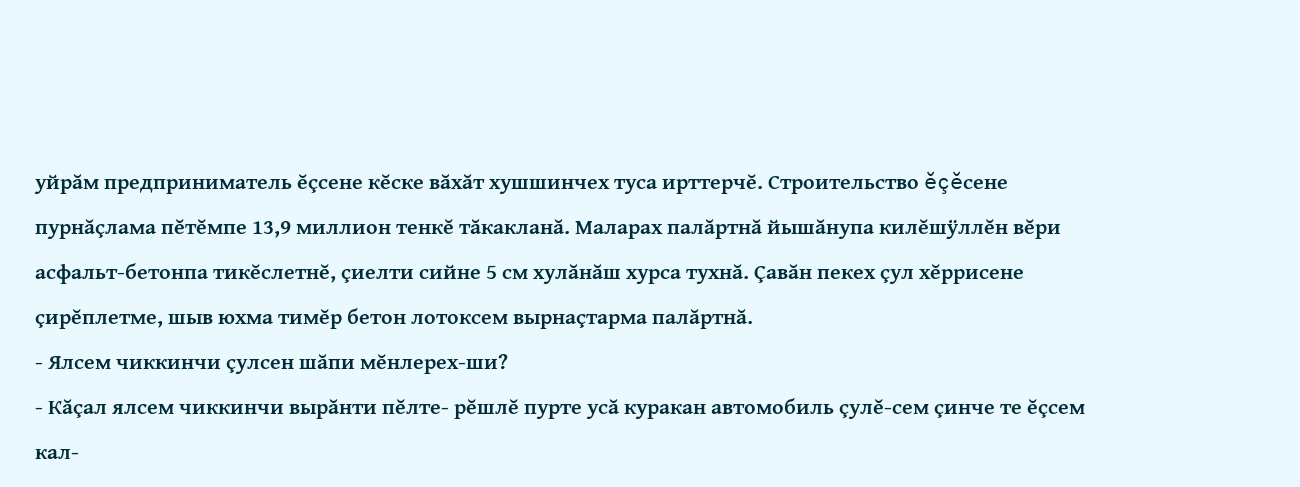уйрăм предприниматель ĕçсене кĕске вăхăт хушшинчех туса ирттерчĕ. Строительство ĕçĕсене пурнăçлама пĕтĕмпе 13,9 миллион тенкĕ тăкакланă. Маларах палăртнă йышăнупа килĕшÿллĕн вĕри асфальт-бетонпа тикĕслетнĕ, çиелти сийне 5 см хулăнăш хурса тухнă. Çавăн пекех çул хĕррисене çирĕплетме, шыв юхма тимĕр бетон лотоксем вырнаçтарма палăртнă.
- Ялсем чиккинчи çулсен шăпи мĕнлерех-ши?
- Кăçал ялсем чиккинчи вырăнти пĕлте- рĕшлĕ пурте усă куракан автомобиль çулĕ-сем çинче те ĕçсем кал-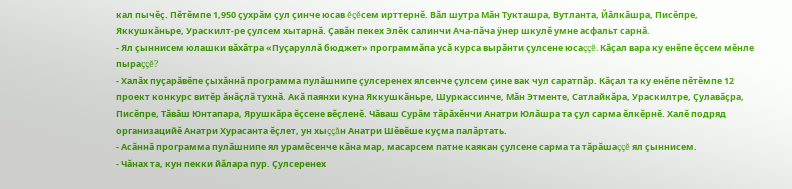кал пычĕç. Пĕтĕмпе 1,950 çухрăм çул çинче юсав ĕçĕсем ирттернĕ. Вăл шутра Мăн Тукташра, Вутланта, Йăлкăшра, Писĕпре, Яккушкăньре, Ураскилт-ре çулсем хытарнă. Çавăн пекех Элĕк салинчи Ача-пăча ÿнер шкулĕ умне асфальт сарнă.
- Ял çыннисем юлашки вăхăтра «Пуçаруллă бюджет» программăпа усă курса вырăнти çулсене юсаççĕ. Кăçал вара ку енĕпе ĕçсем мĕнле пыраççĕ?
- Халăх пуçарăвĕпе çыхăннă программа пулăшнипе çулсеренех ялсенче çулсем çине вак чул саратпăр. Кăçал та ку енĕпе пĕтĕмпе 12 проект конкурс витĕр ăнăçлă тухнă. Акă паянхи куна Яккушкăньре, Шуркассинче, Мăн Этменте, Сатлайкăра, Ураскилтре, Çулавăçра, Писĕпре, Тăвăш Юнтапара, Ярушкăра ĕçсене вĕçленĕ. Чăваш Сурăм тăрăхĕнчи Анатри Юлăшра та çул сарма ĕлкĕрнĕ. Халĕ подряд организацийĕ Анатри Хурасанта ĕçлет, ун хыççăн Анатри Шĕвĕше куçма палăртать.
- Асăннă программа пулăшнипе ял урамĕсенче кăна мар, масарсем патне каякан çулсене сарма та тăрăшаççĕ ял çыннисем.
- Чăнах та, кун пекки йăлара пур. Çулсеренех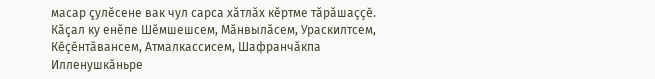масар çулĕсене вак чул сарса хăтлăх кĕртме тăрăшаççĕ. Кăçал ку енĕпе Шĕмшешсем, Мăнвылăсем, Ураскилтсем, Кĕçĕнтăвансем, Атмалкассисем, Шафранчăкпа Илленушкăньре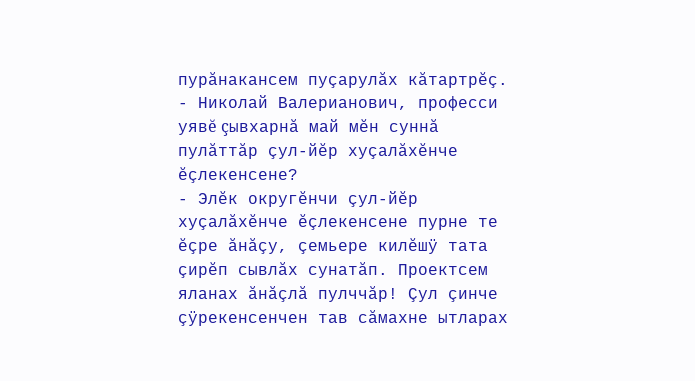пурăнакансем пуçарулăх кăтартрĕç.
- Николай Валерианович, професси уявĕ çывхарнă май мĕн суннă пулăттăр çул-йĕр хуçалăхĕнче ĕçлекенсене?
- Элĕк округĕнчи çул-йĕр хуçалăхĕнче ĕçлекенсене пурне те ĕçре ăнăçу, çемьере килĕшÿ тата çирĕп сывлăх сунатăп. Проектсем яланах ăнăçлă пулччăр! Çул çинче çÿрекенсенчен тав сăмахне ытларах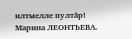илтмелле пултăр!
Марина ЛЕОНТЬЕВА.